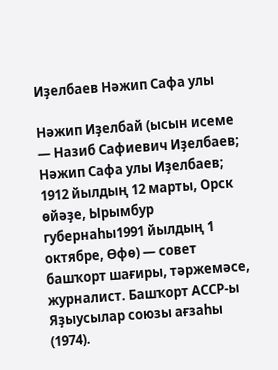Иҙелбаев Нәжип Сафа улы

Нәжип Иҙелбай (ысын исеме — Назиб Сафиевич Иҙелбаев; Нәжип Сафа улы Иҙелбаев; 1912 йылдың 12 марты, Орск өйәҙе, Ырымбур губернаһы1991 йылдың 1 октябре, Өфө) — совет башҡорт шағиры, тәржемәсе, журналист. Башҡорт АССР-ы Яҙыусылар союзы ағзаһы (1974).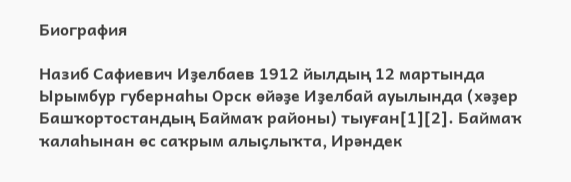Биография

Назиб Сафиевич Иҙелбаев 1912 йылдың 12 мартында Ырымбур губернаһы Орск өйәҙе Иҙелбай ауылында (хәҙер Башҡортостандың Баймаҡ районы) тыуған[1][2]. Баймаҡ ҡалаһынан өс саҡрым алыҫлыҡта, Ирәндек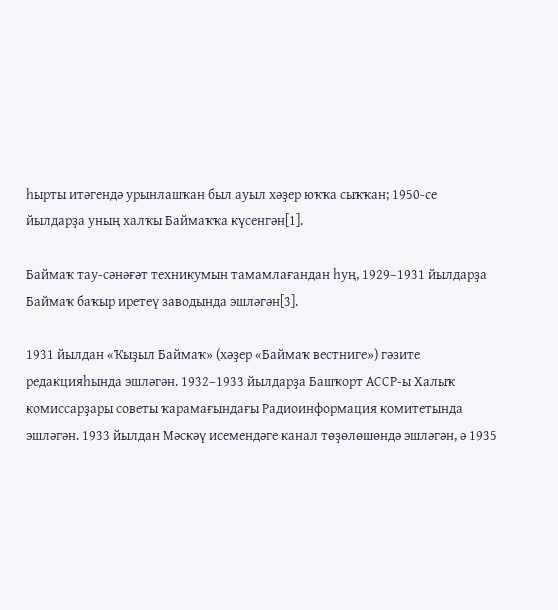һырты итәгендә урынлашҡан был ауыл хәҙер юҡҡа сыҡҡан; 1950-се йылдарҙа уның халҡы Баймаҡҡа күсенгән[1].

Баймаҡ тау-сәнәғәт техникумын тамамлағандан һуң, 1929–1931 йылдарҙа Баймаҡ баҡыр иретеү заводында эшләгән[3].

1931 йылдан «Ҡыҙыл Баймаҡ» (хәҙер «Баймаҡ вестниге») гәзите редакцияһында эшләгән. 1932–1933 йылдарҙа Башҡорт АССР-ы Халыҡ комиссарҙары советы ҡарамағындағы Радиоинформация комитетында эшләгән. 1933 йылдан Мәскәү исемендәге канал төҙөлөшөндә эшләгән, ә 1935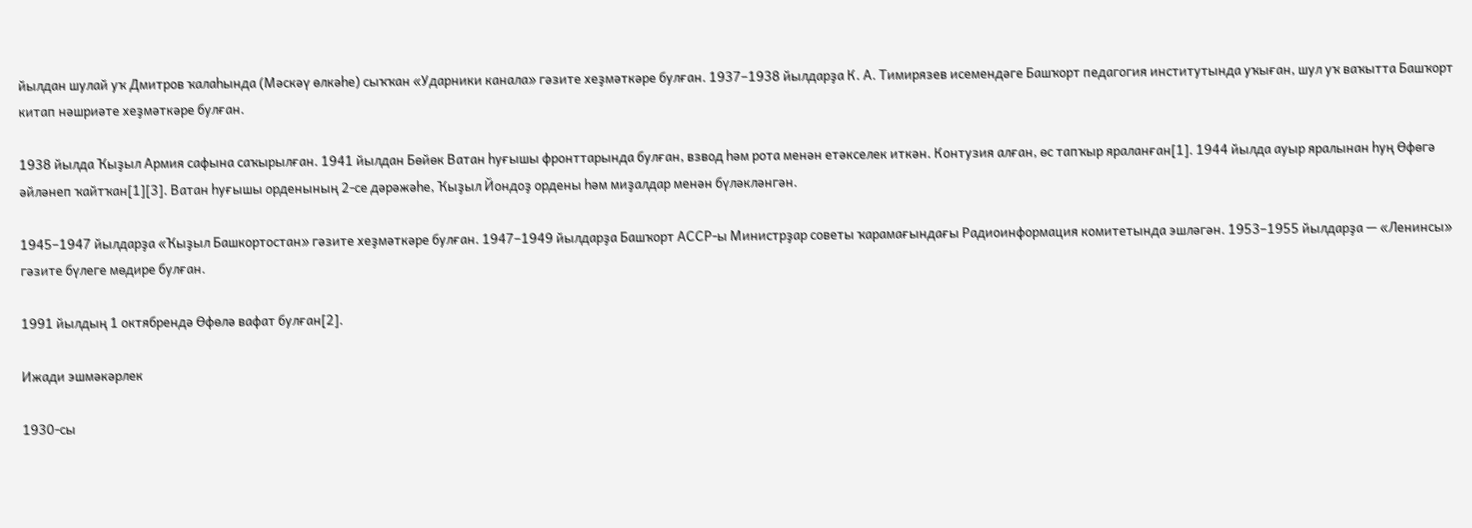йылдан шулай уҡ Дмитров ҡалаһында (Мәскәү өлкәһе) сыҡҡан «Ударники канала» гәзите хеҙмәткәре булған. 1937–1938 йылдарҙа К. А. Тимирязев исемендәге Башҡорт педагогия институтында уҡыған, шул уҡ ваҡытта Башҡорт китап нәшриәте хеҙмәткәре булған.

1938 йылда Ҡыҙыл Армия сафына саҡырылған. 1941 йылдан Бөйөк Ватан һуғышы фронттарында булған, взвод һәм рота менән етәкселек иткән. Контузия алған, өс тапҡыр яраланған[1]. 1944 йылда ауыр яралынан һуң Өфөгә әйләнеп ҡайтҡан[1][3]. Ватан һуғышы орденының 2-се дәрәжәһе, Ҡыҙыл Йондоҙ ордены һәм миҙалдар менән бүләкләнгән.

1945–1947 йылдарҙа «Ҡыҙыл Башкортостан» гәзите хеҙмәткәре булған. 1947–1949 йылдарҙа Башҡорт АССР-ы Министрҙар советы ҡарамағындағы Радиоинформация комитетында эшләгән. 1953–1955 йылдарҙа — «Ленинсы» гәзите бүлеге мөдире булған.

1991 йылдың 1 октябрендә Өфөлә вафат булған[2].

Ижади эшмәкәрлек

1930-сы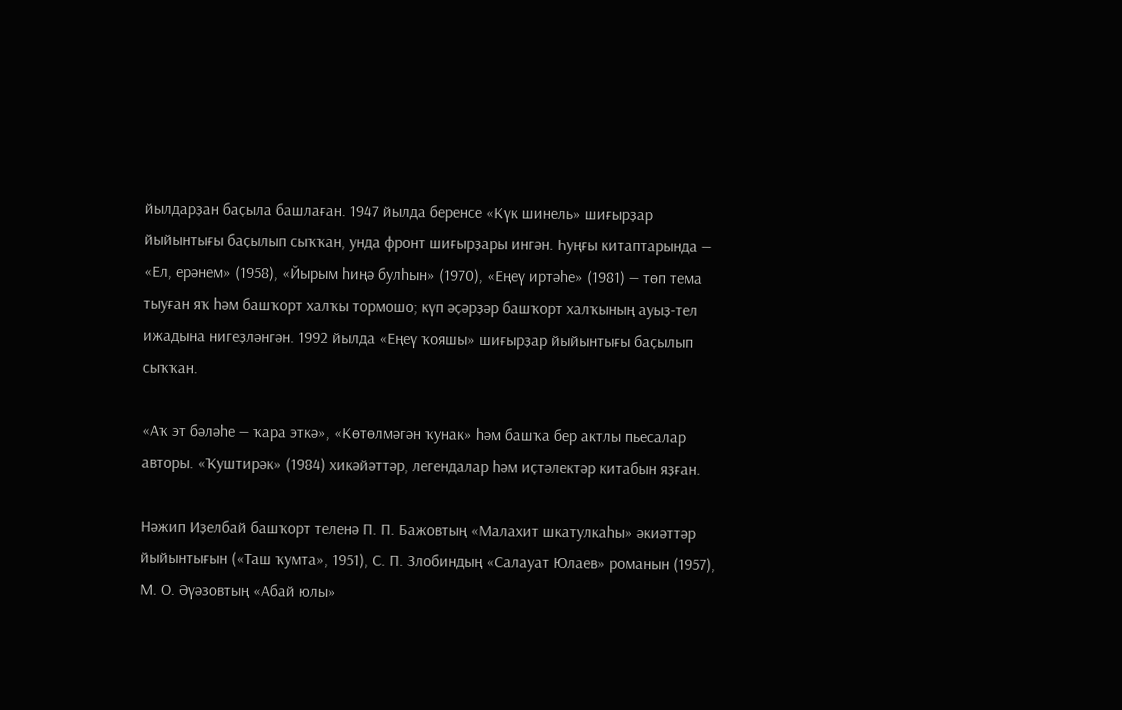йылдарҙан баҫыла башлаған. 1947 йылда беренсе «Күк шинель» шиғырҙар йыйынтығы баҫылып сыҡҡан, унда фронт шиғырҙары ингән. Һуңғы китаптарында — «Ел, ерәнем» (1958), «Йырым һиңә булһын» (1970), «Еңеү иртәһе» (1981) — төп тема тыуған яҡ һәм башҡорт халҡы тормошо; күп әҫәрҙәр башҡорт халҡының ауыҙ-тел ижадына нигеҙләнгән. 1992 йылда «Еңеү ҡояшы» шиғырҙар йыйынтығы баҫылып сыҡҡан.

«Аҡ эт бәләһе — ҡара эткә», «Көтөлмәгән ҡунак» һәм башҡа бер актлы пьесалар авторы. «Ҡуштирәк» (1984) хикәйәттәр, легендалар һәм иҫтәлектәр китабын яҙған.

Нәжип Иҙелбай башҡорт теленә П. П. Бажовтың «Малахит шкатулкаһы» әкиәттәр йыйынтығын («Таш ҡумта», 1951), С. П. Злобиндың «Салауат Юлаев» романын (1957), М. О. Әүәзовтың «Абай юлы»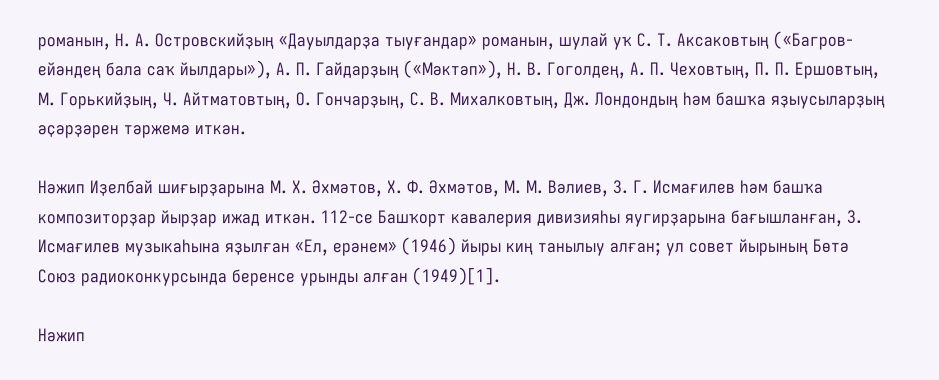романын, Н. А. Островскийҙың «Дауылдарҙа тыуғандар» романын, шулай уҡ С. Т. Аксаковтың («Багров-ейәндең бала саҡ йылдары»), А. П. Гайдарҙың («Мәктәп»), Н. В. Гоголдең, А. П. Чеховтың, П. П. Ершовтың, М. Горькийҙың, Ч. Айтматовтың, О. Гончарҙың, С. В. Михалковтың, Дж. Лондондың һәм башҡа яҙыусыларҙың әҫәрҙәрен тәржемә иткән.

Нәжип Иҙелбай шиғырҙарына М. Х. Әхмәтов, Х. Ф. Әхмәтов, М. М. Вәлиев, З. Г. Исмағилев һәм башҡа композиторҙар йырҙар ижад иткән. 112-се Башҡорт кавалерия дивизияһы яугирҙарына бағышланған, З. Исмағилев музыкаһына яҙылған «Ел, ерәнем» (1946) йыры киң танылыу алған; ул совет йырының Бөтә Союз радиоконкурсында беренсе урынды алған (1949)[1].

Нәжип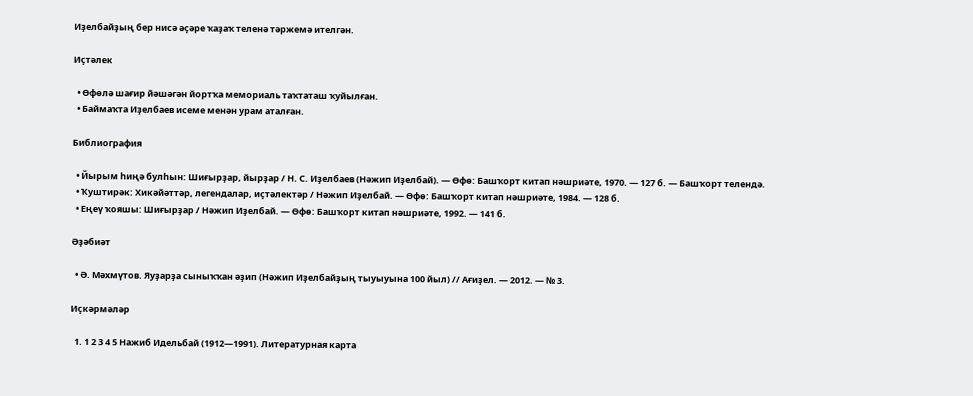Иҙелбайҙың бер нисә әҫәре ҡаҙаҡ теленә тәржемә ителгән.

Иҫтәлек

  • Өфөлә шағир йәшәгән йортҡа мемориаль таҡтаташ ҡуйылған.
  • Баймаҡта Иҙелбаев исеме менән урам аталған.

Библиография

  • Йырым һиңә булһын: Шиғырҙар, йырҙар / Н. С. Иҙелбаев (Нәжип Иҙелбай). — Өфө: Башҡорт китап нәшриәте, 1970. — 127 б. — Башҡорт телендә.
  • Ҡуштирәк: Хикәйәттәр, легендалар, иҫтәлектәр / Нәжип Иҙелбай. — Өфө: Башҡорт китап нәшриәте, 1984. — 128 б.
  • Еңеү ҡояшы: Шиғырҙар / Нәжип Иҙелбай. — Өфө: Башҡорт китап нәшриәте, 1992. — 141 б.

Әҙәбиәт

  • Ә. Мәхмүтов. Яуҙарҙа сыныҡҡан әҙип (Нәжип Иҙелбайҙың тыуыуына 100 йыл) // Ағиҙел. — 2012. — № 3.

Иҫкәрмәләр

  1. 1 2 3 4 5 Нажиб Идельбай (1912—1991). Литературная карта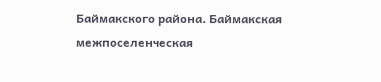Баймакского района. Баймакская межпоселенческая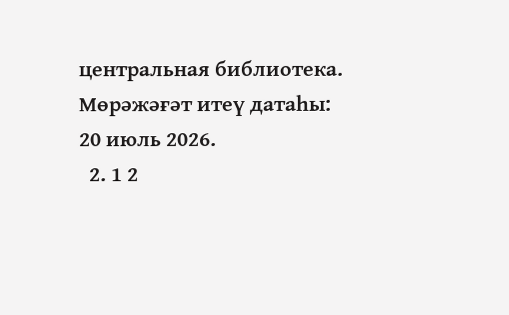центральная библиотека. Мөрәжәғәт итеү датаһы: 20 июль 2026.
  2. 1 2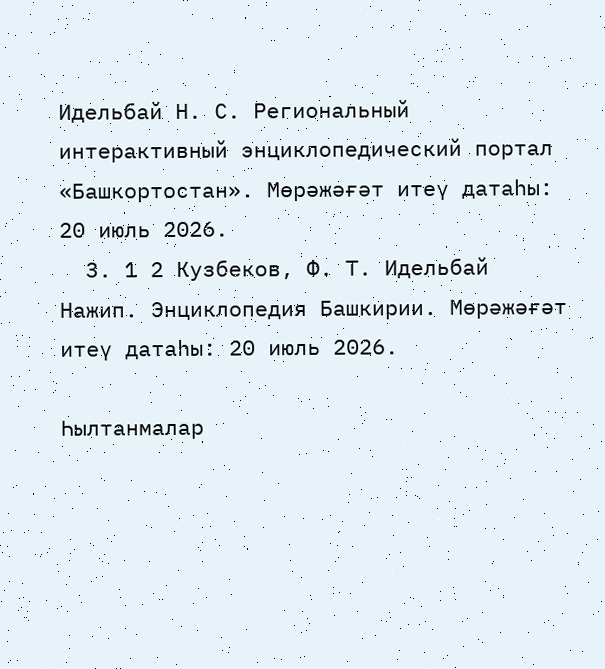Идельбай Н. С. Региональный интерактивный энциклопедический портал «Башкортостан». Мөрәжәғәт итеү датаһы: 20 июль 2026.
  3. 1 2 Кузбеков, Ф. Т. Идельбай Нажип. Энциклопедия Башкирии. Мөрәжәғәт итеү датаһы: 20 июль 2026.

Һылтанмалар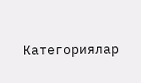Категориялар